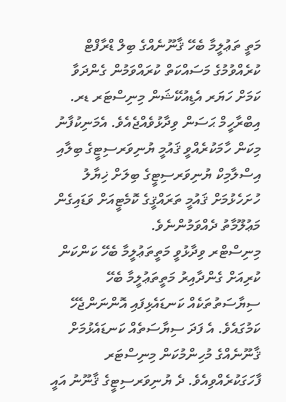މަތީ ތަޢުލީމާ ބެހޭ ޤާނޫނެއްގެ ބިލް ޑްރާފްޓް ކުރެއްވުމުގެ މަސައްކަތް ކުރައްވަމުން ގެންދަވާ ކަމަށް ހަޔަރ އެޑިއުކޭޝަން މިނިސްޓަރ ޑރ. އިބްރާހީމް ޙަސަން ވިދާޅުވެއްޖެއެވެ. އެމަނިކުފާނު މިކަން ހާމަކުރެއްވީ ޤައުމީ ޔުނިވަރސިޓީގެ ބިލާއި އިސްލާމިކް ޔުނިވަރސިޓީގެ ބިލަށް ޚިޔާލު ހުށަހެޅުމަށް ޤައުމީ ތަރައްޤީގެ ކޮމެޓީއަށް ވަޑައިގެން މަޢުލޫމާތު ދެއްވަމުންނެވެ.
މިނިސްޓްރ ވިދާޅުވީ މަތީތަޢުލީމާ ބެހޭ ކަންކަން ކުރިއަށް ގެންދާއިރު މަތީތަޢުލީމާ ބެހޭ ސިޔާސަތުތަކެއް ކަނޑައެޅިފައި އޮންނަންޖެހޭ ކަމުގައެވެ. އެ ފަދަ ސިޔާސަތެއް ކަނޑައެޅުމަށް ޤާނޫނެއްގެ މުހިންމުކަން މިނިސްޓަރ ފާހަގަކުރެއްވިއެވެ. ދެ ޔުނިވަރސިޓީގެ ޤާނޫނު އައީ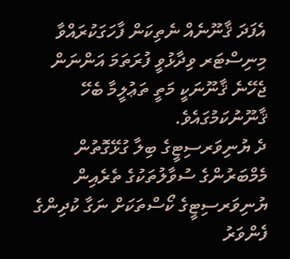އެފަދަ ޤާނޫނެއް ނެތިކަން ފާހަގަކުރައްވާ މިނިސްޓަރ ވިދާޅުވީ ފުރަތަމަ އަންނަން ޖެހޭނެ ޤާނޫނަކީ މަތީ ތަޢުލީމާ ބެހޭ ޤާނޫނުކަމުގައެވެ.
ދެ ޔުނިވަރސިޓީގެ ބިލާ ގުޅޭގޮތުން މެމްބަރުންގެ ސުވާލުތަކުގެ ތެރެއިން ޔުނިވަރސިޓީގެ ކޯސްތަކަށް ނަގާ ކުދިންގެ ފެންވަރު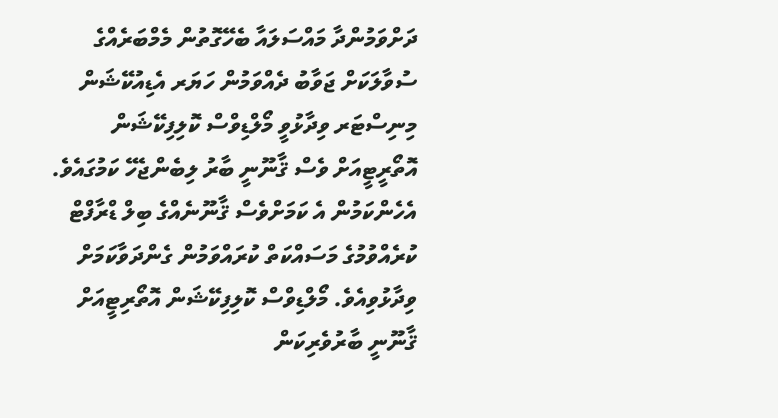ދަށްވަމުންދާ މައްސަލައާ ބެހޭގޮތުން މެމްބަރެއްގެ ސުވާލަކަށް ޖަވާބު ދެއްވަމުން ހަޔަރ އެޑިއުކޭޝަން މިނިސްޓަރ ވިދާޅުވީ މޯލްޑިވްސް ކޮލިފިކޭޝަން އޮތޯރީޓީއަށް ވެސް ޤާނޫނީ ބާރު ލިބެންޖެހޭ ކަމުގައެވެ. އެހެންކަމުން އެ ކަމަށްވެސް ޤާނޫނެއްގެ ބިލް ޑްރާފްޓް ކުރެއްވުމުގެ މަސައްކަތް ކުރައްވަމުން ގެންދަވާކަމަށް ވިދާޅުވިއެވެ. މޯލްޑިވްސް ކޮލިފިކޭޝަން އޮތޯރިޓީއަށް ޤާނޫނީ ބާރުވެރިކަން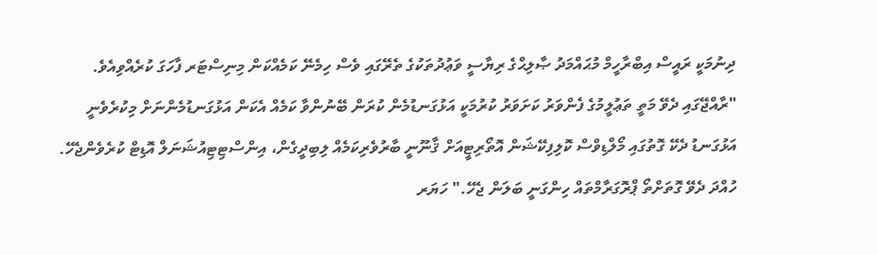ދިނުމަކީ ރައީސް އިބްރާހީމް މުޙައްމަދު ޞާލިޙްގެ ރިޔާސީ ވަޢުދުތަކުގެ ތެރޭގައި ވެސް ހިމެނޭ ކަމެއްކަން މިނިސްޓަރ ފާހަގަ ކުރެއްވިއެވެ.
"ރާއްޖޭގައި ދެވޭ މަތީ ތަޢުލީމުގެ ފެންވަރު ކަށަވަރު ކުރުމަކީ އަޅުގަނޑުމެން ކުރަން ބޭނުންވާ ކަމެއް އެކަން އަޅުގަނޑުމެންނަށް މިކުރެވެނީ އަޅުގަނޑު ދެކޭ ގޮތުގައި މޯލްޑިވްސް ކޮލިފިކޭޝަން އޮތޯރިޓީއަށް ޤާނޫނީ ބާރުވެރިކަމެއް ލިބިދީގެން، އިންސްޓިޓިއުޝަނަލް އޮޑިޓް ކުރެވެންޖެހޭ. ހުއްދަ ދެވޭ ގޮތަށްތޯ ޕްރޮގަރާމްތައް ހިންގަނީ ބަލަން ޖެހޭ." ހަޔަރ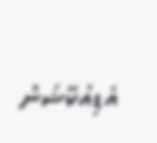އެޑިއުކޭޝަން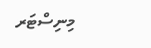މިނިސްޓަރ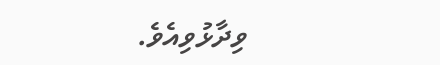ވިދާޅުވިއެވެ.